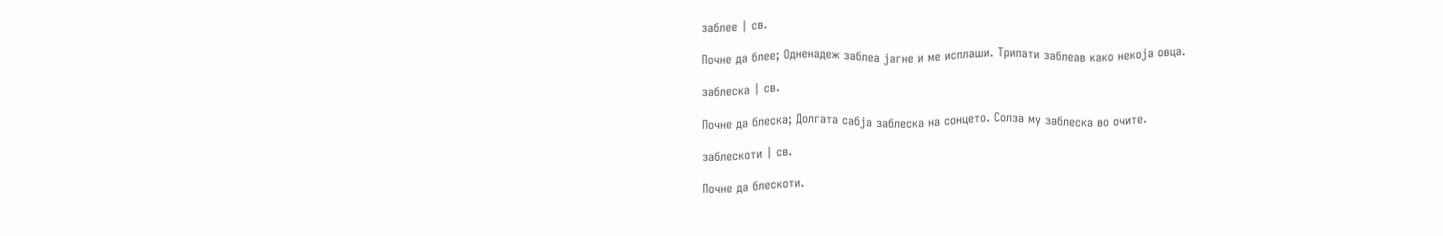заблее | св.

Почне да блее; Одненадеж заблеа јагне и ме исплаши. Трипати заблеав како некоја овца.

заблеска | св.

Почне да блеска; Долгата сабја заблеска на сонцето. Солза му заблеска во очите.

заблескоти | св.

Почне да блескоти.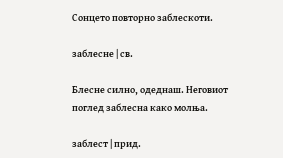Сонцето повторно заблескоти.

заблесне | св.

Блесне силно, одеднаш. Неговиот поглед заблесна како молња.

заблест | прид.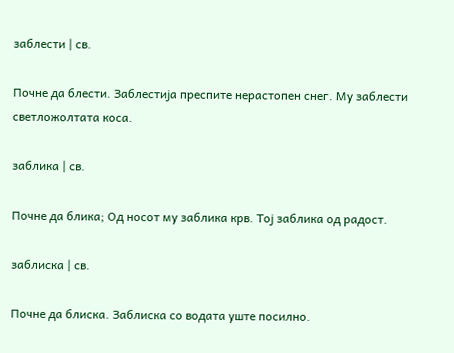заблести | св.

Почне да блести. Заблестија преспите нерастопен снег. Му заблести светложолтата коса.

заблика | св.

Почне да блика; Од носот му заблика крв. Тој заблика од радост.

заблиска | св.

Почне да блиска. Заблиска со водата уште посилно.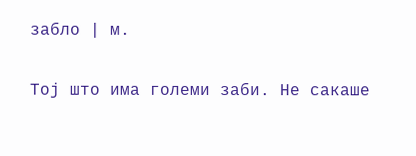забло | м.

Тој што има големи заби. Не сакаше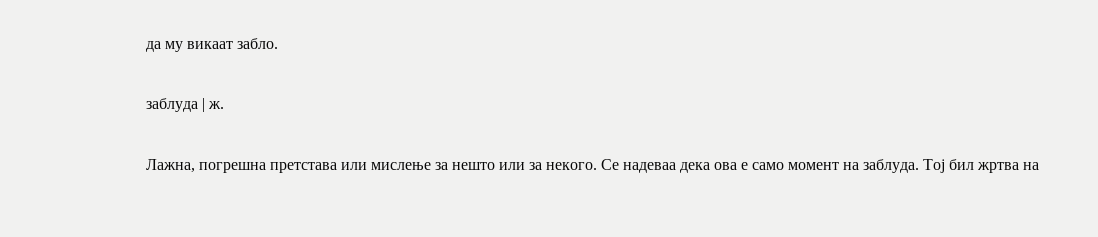да му викаат забло.

заблуда | ж.

Лажна, погрешна претстава или мислење за нешто или за некого. Се надеваа дека ова е само момент на заблуда. Тој бил жртва на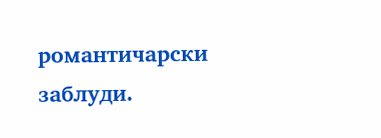романтичарски заблуди.